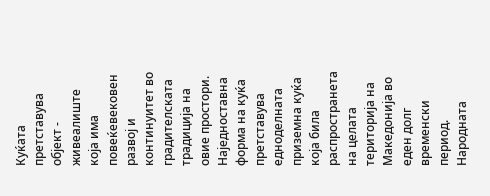Куќата претставува објект - живеалиште која има повеќевековен развој и континуитет во градителската традиција на овие простори.
Наједноставна форма на куќа претставува едноделната приземна куќа која била распространета на целата територија на Македонија во еден долг временски период.
Народната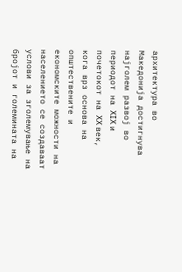архитектура во Македонија достигнува најголем развој во периодот на XIX и почетокот на XX век, кога врз основа на општествените и економските можности на населението се создаваат услови за зголемување на бројот и големината на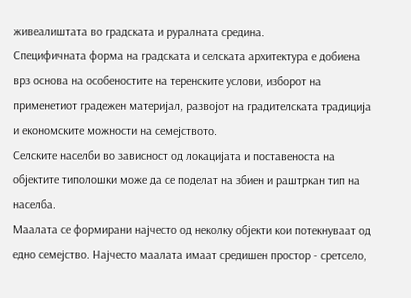живеалиштата во градската и руралната средина.
Специфичната форма на градската и селската архитектура е добиена врз основа на особеностите на теренските услови, изборот на применетиот градежен материјал, развојот на градителската традиција и економските можности на семејството.
Селските населби во зависност од локацијата и поставеноста на објектите типолошки може да се поделат на збиен и раштркан тип на населба.
Маалата се формирани најчесто од неколку објекти кои потекнуваат од едно семејство. Најчесто маалата имаат средишен простор - сретсело,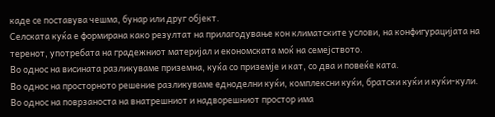каде се поставува чешма, бунар или друг објект.
Селската куќа е формирана како резултат на прилагодување кон климатските услови, на конфигурацијата на теренот, употребата на градежниот материјал и економската моќ на семејството.
Во однос на висината разликуваме приземна, куќа со приземје и кат, со два и повеќе ката.
Во однос на просторното решение разликуваме едноделни куќи, комплексни куќи, братски куќи и куќи-кули.
Во однос на поврзаноста на внатрешниот и надворешниот простор има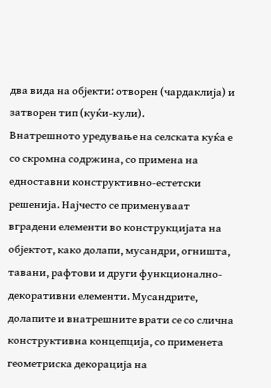два вида на објекти: отворен (чардаклија) и затворен тип (куќи-кули).
Внатрешното уредување на селската куќа е со скромна содржина, со примена на едноставни конструктивно-естетски решенија. Најчесто се применуваат вградени елементи во конструкцијата на објектот, како долапи, мусандри, огништа, тавани, рафтови и други функционално-декоративни елементи. Мусандрите, долапите и внатрешните врати се со слична конструктивна концепција, со применета геометриска декорација на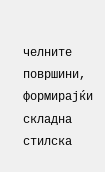челните површини, формирајќи складна стилска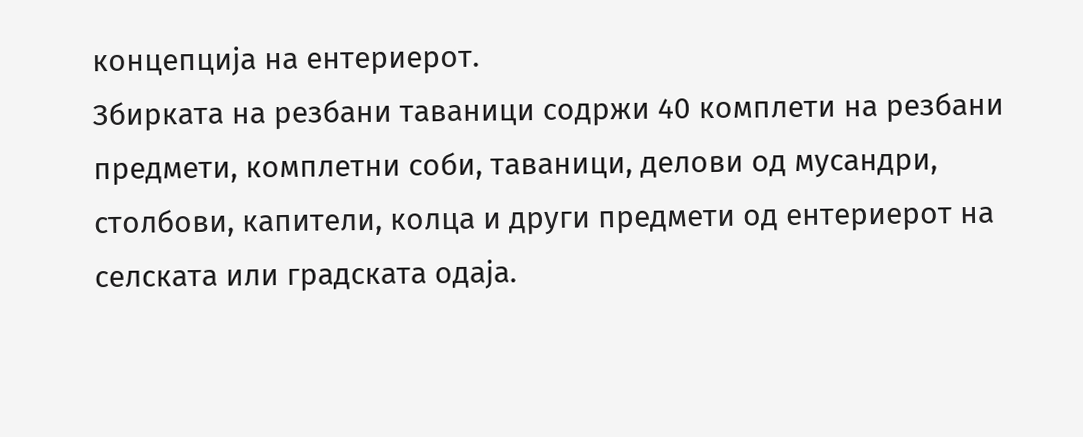концепција на ентериерот.
Збирката на резбани таваници содржи 40 комплети на резбани предмети, комплетни соби, таваници, делови од мусандри, столбови, капители, колца и други предмети од ентериерот на селската или градската одаја.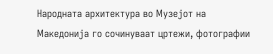Народната архитектура во Музејот на Македонија го сочинуваат цртежи, фотографии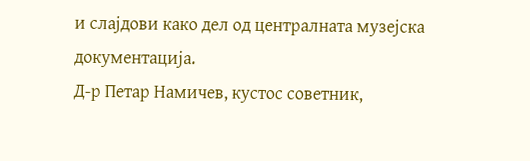и слајдови како дел од централната музејска документација.
Д-р Петар Намичев, кустос советник,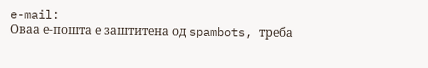e-mail:
Оваа е-пошта е заштитена од spambots, треба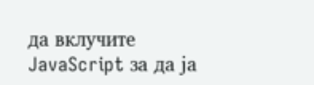да вклучите JavaScript за да ја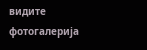видите
фотогалерија